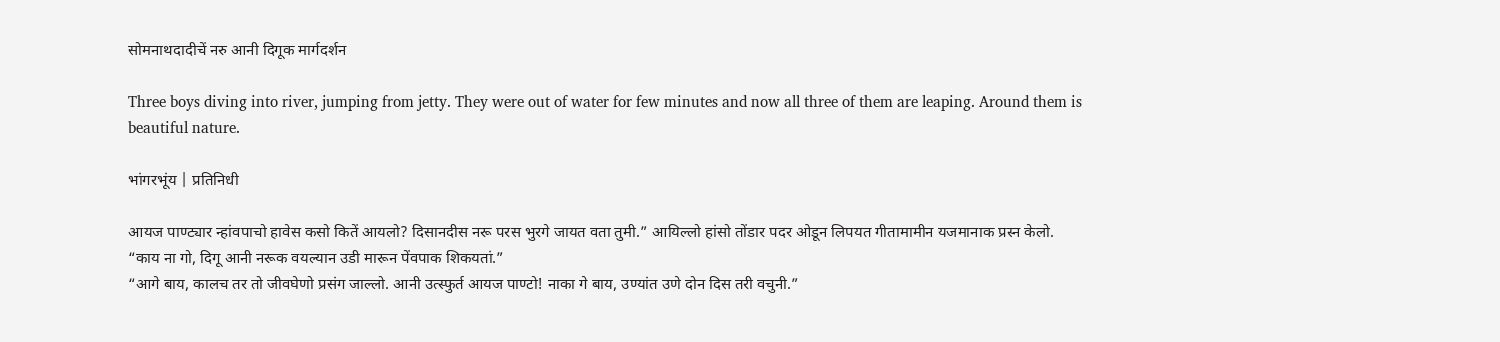सोमनाथदादीचें नरु आनी दिगूक मार्गदर्शन

Three boys diving into river, jumping from jetty. They were out of water for few minutes and now all three of them are leaping. Around them is beautiful nature.

भांगरभूंय | प्रतिनिधी

आयज पाण्ट्यार न्हांवपाचो हावेस कसो कितें आयलो? दिसानदीस नरू परस भुरगे जायत वता तुमी.” आयिल्लो हांसो तोंडार पदर ओडून लिपयत गीतामामीन यजमानाक प्रस्न केलो.
“काय ना गो, दिगू आनी नरूक वयल्यान उडी मारून पेंवपाक शिकयतां.”
“आगे बाय, कालच तर तो जीवघेणो प्रसंग जाल्लो. आनी उत्स्फुर्त आयज पाण्टो! नाका गे बाय, उण्यांत उणे दोन दिस तरी वचुनी.”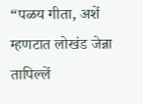“पळय गीता, अशें म्हणटात लोखंड जेन्ना तापिल्लें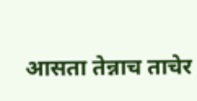आसता तेन्नाच ताचेर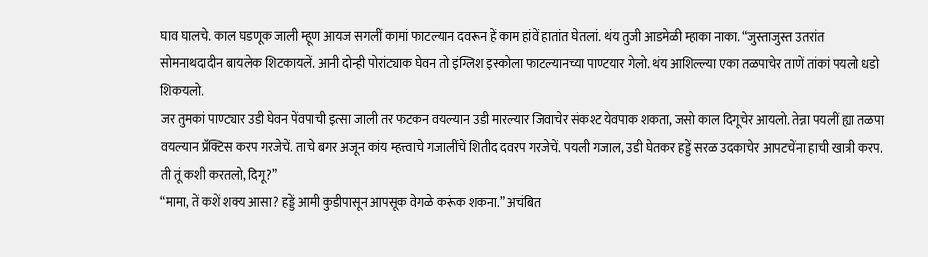घाव घालचे. काल घडणूक जाली म्हूण आयज सगलीं कामां फाटल्यान दवरून हें काम हांवें हातांत घेतलां. थंय तुजी आडमेळी म्हाका नाका. “जुस्ताजुस्त उतरांत सोमनाथदादीन बायलेक शिटकायलें. आनी दोन्ही पोरांट्याक घेवन तो इंग्लिश इस्कोला फाटल्यानच्या पाण्टयार गेलो. थंय आशिल्ल्या एका तळपाचेर ताणें तांकां पयलो धडो शिकयलो.
जर तुमकां पाण्ट्यार उडी घेवन पेंवपाची इत्सा जाली तर फटकन वयल्यान उडी मारल्यार जिवाचेर संकश्ट येवपाक शकता, जसो काल दिगूचेर आयलो. तेन्ना पयलीं ह्या तळपा वयल्यान प्रॅक्टिस करप गरजेचें. ताचे बगर अजून कांय म्हत्त्वाचे गजालींचें शितीद दवरप गरजेचें. पयली गजाल, उडी घेतकर हड्डें सरळ उदकाचेर आपटचेंना हाची खात्री करप. ती तूं कशी करतलो, दिगू?”
“मामा, तें कशें शक्य आसा? हड्डें आमी कुडीपासून आपसूक वेगळे करूंक शकना.” अचंबित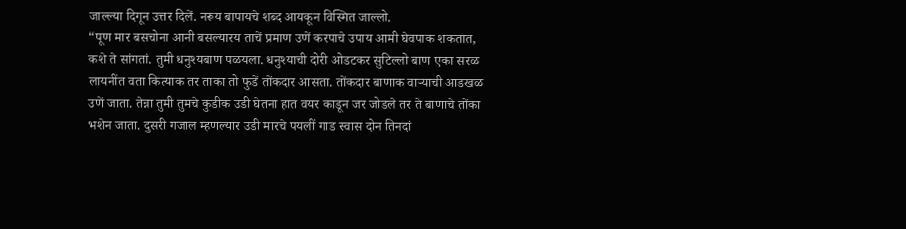जाल्ल्या दिगून उत्तर दिलें. नरूय बापायचे शब्द आयकून विस्मित जाल्लो.
“पूण मार बसचोना आनी बसल्यारय ताचें प्रमाण उणें करपाचे उपाय आमी घेवपाक शकतात, कशे ते सांगतां. तुमी धनुश्यबाण पळयला. धनुश्याची दोरी ओडटकर सुटिल्लो बाण एका सरळ लायनींत वता कित्याक तर ताका तो फुडें तोंकदार आसता. तोंकदार बाणाक वाऱ्याची आडखळ उणें जाता. तेन्ना तुमी तुमचे कुडीक उडी घेतना हात वयर काडून जर जोडले तर ते बाणाचे तोंका भशेन जाता. दुसरी गजाल म्हणल्यार उडी मारचे पयलीं गाड स्वास दोन तिनदां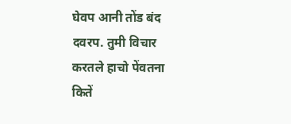घेवप आनी तोंड बंद दवरप. तुमी विचार करतले हाचो पेंवतना कितें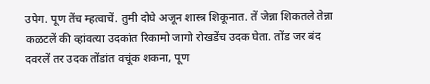उपेग. पूण तेंच म्हत्वाचें. तुमी दोघे अजून शास्त्र शिकूनात. तें जेन्ना शिकतले तेन्ना कळटलें की व्हांवत्या उदकांत रिकामो जागो रोखडेंच उदक घेता. तोंड जर बंद दवरलें तर उदक तोंडांत वचूंक शकना, पूण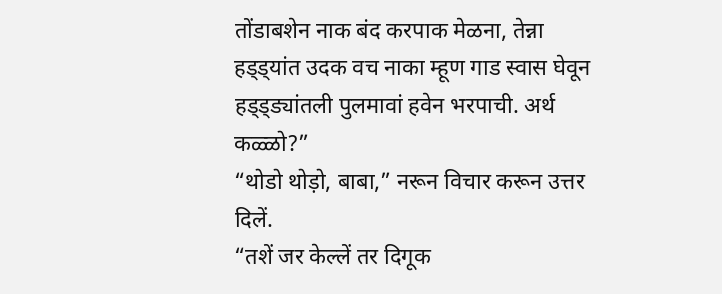तोंडाबशेन नाक बंद करपाक मेळना, तेन्ना हड्ड्यांत उदक वच नाका म्हूण गाड स्वास घेवून हड्ड्ड्यांतली पुलमावां हवेन भरपाची. अर्थ कळ्ळो?”
“थोडो थोड़ो, बाबा,” नरून विचार करून उत्तर दिलें.
“तशें जर केल्लें तर दिगूक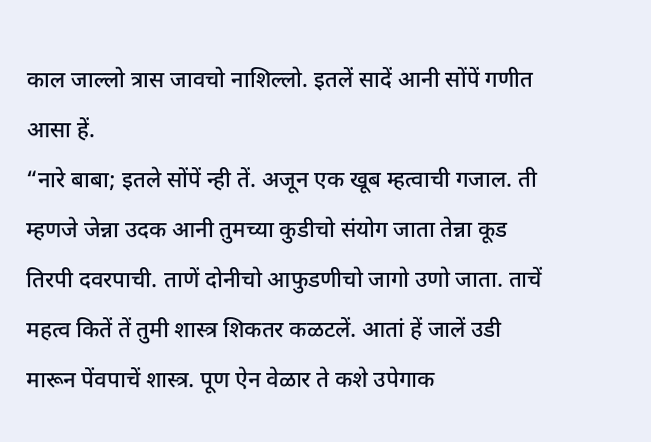काल जाल्लो त्रास जावचो नाशिल्लो. इतलें सादें आनी सोंपें गणीत आसा हें.
“नारे बाबा; इतले सोंपें न्ही तें. अजून एक खूब म्हत्वाची गजाल. ती म्हणजे जेन्ना उदक आनी तुमच्या कुडीचो संयोग जाता तेन्ना कूड तिरपी दवरपाची. ताणें दोनीचो आफुडणीचो जागो उणो जाता. ताचें महत्व कितें तें तुमी शास्त्र शिकतर कळटलें. आतां हें जालें उडी मारून पेंवपाचें शास्त्र. पूण ऐन वेळार ते कशे उपेगाक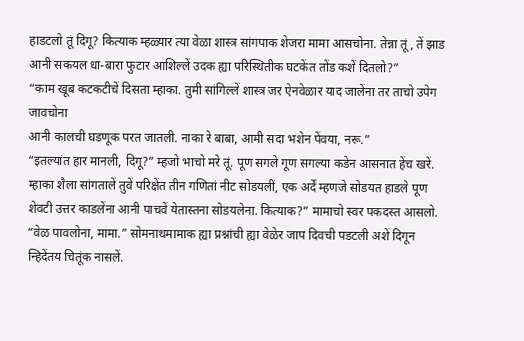हाडटलो तूं दिगू? कित्याक म्हळ्यार त्या वेळा शास्त्र सांगपाक शेजरा मामा आसचोना. तेन्ना तूं, तें झाड आनी सकयल धा-बारा फुटार आशिल्लें उदक ह्या परिस्थितीक घटकेंत तोंड कशें दितलो?”
“काम खूब कटकटीचें दिसता म्हाका. तुमी सांगिल्लें शास्त्र जर ऐनवेळार याद जालेंना तर ताचो उपेग जावचोना
आनी कालची घडणूक परत जातली. नाका रे बाबा, आमी सदा भशेन पेंवया, नरू.”
“इतल्यांत हार मानली, दिगू?” म्हजो भाचो मरे तूं. पूण सगले गूण सगल्या कडेन आसनात हेंच खरें. म्हाका शैला सांगतालें तुवें परिक्षेंत तीन गणितां नीट सोडयलीं, एक अर्दें म्हणजे सोडयत हाडले पूण शेवटी उत्तर काडलेंना आनी पाचवें येतास्तना सोडयलेना. कित्याक?” मामाचो स्वर पकदस्त आसलो.
“वेळ पावलोना, मामा.” सोमनाथमामाक ह्या प्रश्नांची ह्या वेळेर जाप दिवची पडटली अशें दिगून न्हिदेंतय चितूंक नासलें.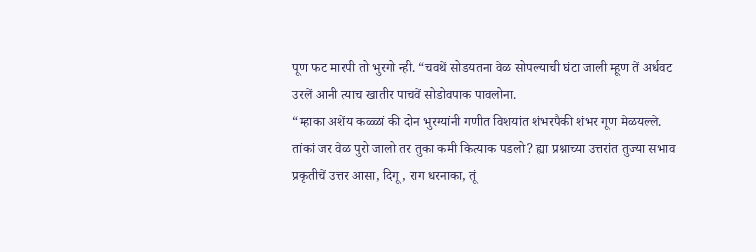पूण फट मारपी तो भुरगो न्ही. “चवथें सोडयतना वेळ सोपल्याची घंटा जाली म्हूण तें अर्धवट उरलें आनी त्याच खातीर पाचवें सोडोवपाक पावलोना.
“म्हाका अशेंय कळ्ळां की दोन भुरग्यांनी गणीत विशयांत शंभरपैकी शंभर गूण मेळयल्ले. तांकां जर वेळ पुरो जालो तर तुका कमी कित्याक पडलो? ह्या प्रश्नाच्या उत्तरांत तुज्या सभाव प्रकृतीचें उत्तर आसा, दिगू, राग धरनाका, तूं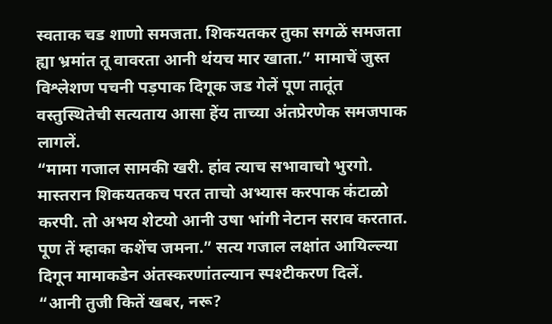स्वताक चड शाणो समजता. शिकयतकर तुका सगळें समजता ह्या भ्रमांत तू वावरता आनी थंयच मार खाता.” मामाचें जुस्त विश्लेशण पचनी पड़पाक दिगूक जड गेलें पूण तातूंत वस्तुस्थितेची सत्यताय आसा हेंय ताच्या अंतप्रेरणेक समजपाक लागलें.
“मामा गजाल सामकी खरी. हांव त्याच सभावाचो भुरगो. मास्तरान शिकयतकच परत ताचो अभ्यास करपाक कंटाळो करपी. तो अभय शेटयो आनी उषा भांगी नेटान सराव करतात. पूण तें म्हाका कशेंच जमना.” सत्य गजाल लक्षांत आयिल्ल्या दिगून मामाकडेन अंतस्करणांतल्यान स्पश्टीकरण दिलें.
“आनी तुजी कितें खबर, नरू?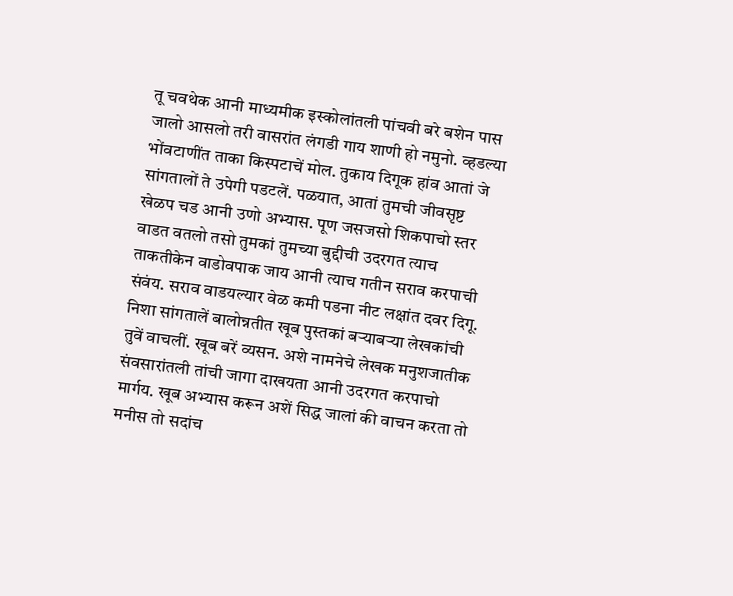तू चवथेक आनी माध्यमीक इस्कोलांतली पांचवी बरे बशेन पास जालो आसलो तरी वासरांत लंगडी गाय शाणी हो नमुनो. व्हडल्या भोंवटाणींत ताका किस्पटाचें मोल. तुकाय दिगूक हांव आतां जे सांगतालों ते उपेगी पडटलें. पळयात, आतां तुमची जीवसृष्ट खेळप चड आनी उणो अभ्यास. पूण जसजसो शिकपाचो स्तर वाडत वतलो तसो तुमकां तुमच्या बुद्दीची उदरगत त्याच ताकतीकेन वाडोवपाक जाय आनी त्याच गतीन सराव करपाची संवंय. सराव वाडयल्यार वेळ कमी पडना नीट लक्षांत दवर दिगू. निशा सांगतालें बालोन्नतीत खूब पुस्तकां बऱ्याबऱ्या लेखकांची तुवें वाचलीं. खूब बरें व्यसन. अशे नामनेचे लेखक मनुशजातीक संवसारांतली तांची जागा दाखयता आनी उदरगत करपाचो मार्गय. खूब अभ्यास करून अशें सिद्ध जालां की वाचन करता तो मनीस तो सदांच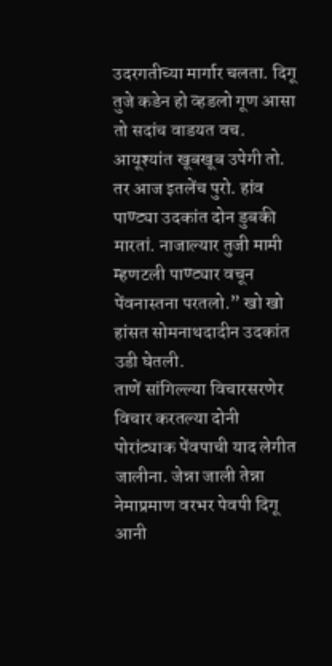उदरगतीच्या मार्गार चलता. दिगू तुजे कडेन हो व्हडलो गूण आसा तो सदांच वाडयत वच. आयूश्यांत खूबखूब उपेगी तो. तर आज इतलेंच पुरो. हांव पाण्ट्या उदकांत दोन डुबकी मारतां. नाजाल्यार तुजी मामी म्हणटली पाण्ट्यार वचून पेंवनास्तना परतलो.” खो खो हांसत सोमनाथदादीन उदकांत उडी घेतली.
ताणें सांगिल्ल्या विचारसरणेर विचार करतल्या दोनी पोरांट्याक पेंवपाची याद लेगीत जालीना. जेन्ना जाली तेन्ना नेमाप्रमाण वरभर पेवपी दिगू आनी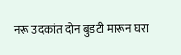नरू उदकांत दोन बुडटी मारून घरा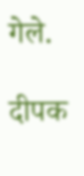गेले.

दीपक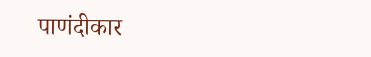पाणंदीकार